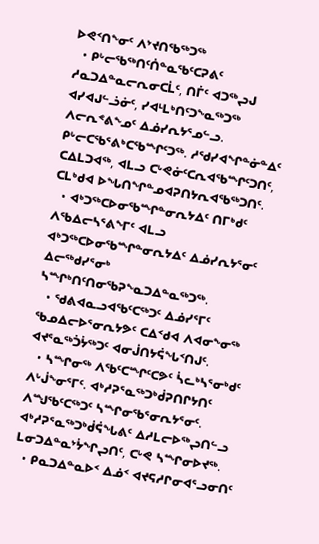ᐅᕙᑉᑎᖕᓂᑦ ᐱᔾᔪᑎᖃᖅᑐᖅ
  • ᑭᒡᓕᖃᖅᑎᑦᑏᓐᓇᖃᑦᑕᕈᕕᑦ ᓱᓇᑐᐃᓐᓇᓕᕆᓂᑕᒫᑦ, ᑎᒦᑦ ᐊᑐᖅᖢᒍ ᐊᓯᐊᒍᓪᓘᓃᑦ, ᓯᐊᒻᒪᒃᑎᑦᑐᖕᓇᖅᑐᖅ ᐱᓕᕆᕝᕕᖕᓄᑦ ᐃᓅᓯᕆᔭᕐᓄᓪᓗ. ᑭᒡᓕᑕᖃᕐᕕᒃᑕᖃᙱᑦᑐᖅ. ᓱᖁᓯᐊᖏᓐᓃᓐᐃᑦ ᑕᐃᒪᑐᐊᖅ, ᐊᒪᓗ ᑕᒡᕙᓃᑦᑕᕆᐊᖃᙱᑦᑐᑎᑦ, ᑕᒪᒃᑯᐊ ᐅᖓᑎᖏᓐᓄᐊᕈᑎᔭᕆᐊᖃᖅᑐᑎᑦ.
  • ᐊᒃᑐᖅᑕᐅᓂᖃᙱᓐᓂᕆᔭᐃᑦ ᑎᒥᒃᑯᑦ ᐱᖃᐃᓕᓴᕐᕕᖕᒥᑦ ᐊᒪᓗ ᐊᒃᑐᖅᑕᐅᓂᖃᙱᓐᓂᕆᔭᐃᑦ ᐃᓅᓯᕆᔭᕐᓂᑦ ᐃᓕᖅᑯᓯᕐᓂᒃ ᓴᙱᒃᑎᑦᑎᓂᖃᕈᖕᓇᑐᐃᓐᓇᖅᑐᖅ.
  • ᖁᕕᐊᓇᓗᐊᖃᑦᑕᖅᑐᑦ ᐃᓅᓯᕐᒥᑦ ᖃᓄᐃᓕᐅᕐᓂᕆᔭᕗᑦ ᑕᐃᑉᑯᐊ ᐱᐊᓂᖕᓂᖅ ᐊᔪᕐᓇᖅᑑᔮᖅᑐᑦ ᐊᓂᒎᑎᔭᕌᖓᑉᑎᒍᑦ.
  • ᓴᙱᓂᖅ ᐱᖃᑦᑕᙱᑦᑕᕗᑦ ᓵᓚᒃᓴᕐᓂᒃᑯᑦ ᐱᒡᒎᖕᓂᕐᒥᑦ. ᐊᒃᓱᕈᕐᓇᖅᑐᒃᑰᕈᑎᒋᔭᑎᑦ ᐱᙳᖃᑦᑕᖅᑐᑦ ᓴᙱᓂᖃᕐᓂᕆᔭᕐᓂᑦ. ᐊᒃᓱᕈᕐᓇᖅᑐᒃᑰᕌᖓᕕᑦ ᐃᓱᒪᓕᐅᖅᖢᑎᓪᓗ ᒪᓂᑐᐃᓐᓇᔾᔮᖏᖢᑎᑦ, ᑕᒡᕙ ᓴᙱᓂᐅᔪᖅ.
  • ᑭᓇᑐᐃᓐᓇᐅᑉ ᐃᓅᑉ ᐊᔪᕋᓱᒋᓂᐊᕐᓗᓂᑎᑦ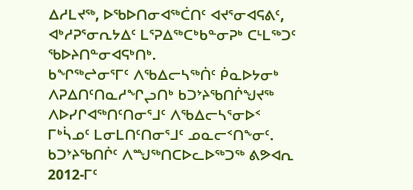ᐃᓱᒪᔪᖅ, ᐅᖃᐅᑎᓂᐊᖅᑖᑎᑦ ᐊᔪᕐᓂᐊᕋᕕᑦ, ᐊᒃᓱᕈᕐᓂᕆᔭᐃᑦ ᒪᕐᕈᐃᖅᑕᒃᑲᓐᓂᕈᒃ ᑕᒻᒪᖅᑐᑦ ᖃᐅᔨᑎᓐᓂᐊᕋᒃᑎᒃ.
ᑲᖏᖅᖠᓂᕐᒥᑦ ᐱᖃᐃᓕᓴᖅᑏᑦ ᑮᓇᐅᔭᓂᒃ ᐱᕈᐃᑎᑦᑎᓇᓱᖏᖢᑎᒃ ᑲᑐᔾᔨᖃᑎᒌᖑᔪᖅ ᐱᐅᓯᒋᐊᖅᑎᑦᑎᓂᕐᒧᑦ ᐱᖃᐃᓕᓴᕐᓂᐅᑉ ᒥᒃᓵᓄᑦ ᒪᓂᒪᑎᑦᑎᓂᕐᒧᑦ ᓄᓇᓕᑉᑎᖕᓂᑦ. ᑲᑐᔾᔨᖃᑎᒌᑦ ᐱᙳᖅᑎᑕᐅᓚᐅᖅᑐᖅ ᕕᕗᐊᕆ 2012-ᒥᑦ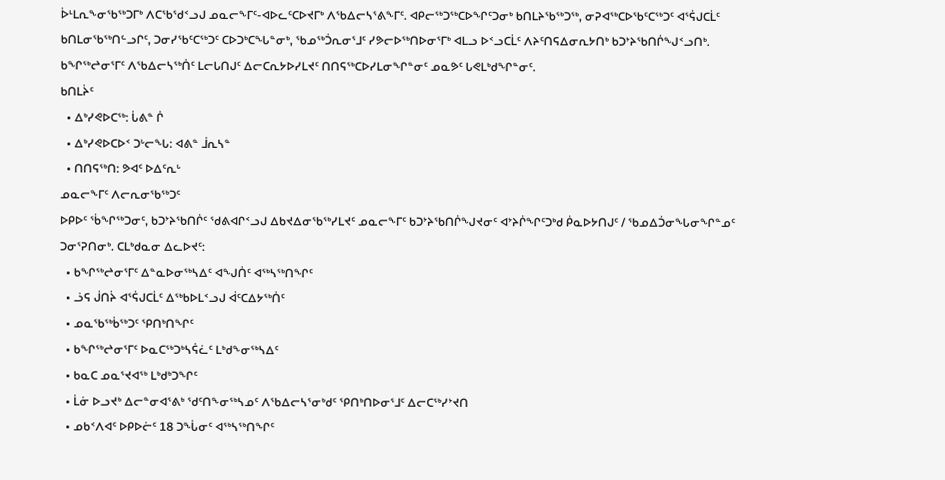ᐆᒻᒪᕆᖕᓂᖃᖅᑐᒥᒃ ᐱᑕᖃᖁᑉᓗᒍ ᓄᓇᓕᖕᒥᑦ-ᐊᐅᓚᑦᑕᐅᔪᒥᒃ ᐱᖃᐃᓕᓴᕐᕕᖕᒥᑦ. ᐊᑭᓕᖅᑐᖅᑕᐅᖏᑦᑐᓂᒃ ᑲᑎᒪᔨᖃᖅᑐᖅ, ᓂᕈᐊᖅᑕᐅᖃᑦᑕᖅᑐᑦ ᐊᕐᕌᒍᑕᒫᑦ ᑲᑎᒪᓂᖃᖅᑎᓪᓗᒋᑦ, ᑐᓂᓯᖃᑦᑕᖅᑐᑦ ᑕᐅᑐᒃᑕᖓᓐᓂᒃ, ᖃᓄᖅᑑᕆᓂᕐᒧᑦ ᓯᕗᓕᐅᖅᑎᐅᓂᕐᒥᒃ ᐊᒪᓗ ᐅᑉᓗᑕᒫᑦ ᐱᔨᑦᑎᕋᐃᓂᕆᔭᑎᒃ ᑲᑐᔾᔨᖃᑎᒌᖑᑉᓗᑎᒃ. ᑲᖏᖅᖠᓂᕐᒥᑦ ᐱᖃᐃᓕᓴᖅᑏᑦ ᒪᓕᒐᑎᒍᑦ ᐃᓕᑕᕆᔭᐅᓯᒪᔪᑦ ᑎᑎᕋᖅᑕᐅᓯᒪᓂᖏᓐᓂᑦ ᓄᓇᕗᑦ ᒐᕙᒪᒃᑯᖏᓐᓂᑦ.
ᑲᑎᒪᔩᑦ
  • ᐃᒃᓯᕙᐅᑕᖅ: ᒑᕕᓐ ᒌ
  • ᐃᒃᓯᕙᐅᑕᐅᑉ ᑐᒡᓕᖓ: ᐊᕕᓐ ᒨᕆᓴᓐ
  • ᑎᑎᕋᖅᑎ: ᕗᐊᑦ ᐅᐃᑦᕆᒡ
ᓄᓇᓕᖕᒥᑦ ᐱᓕᕆᓂᖃᖅᑐᑦ
ᐅᑭᐅᑦ ᖄᖏᖅᑐᓂᑦ, ᑲᑐᔾᔨᖃᑎᒌᑦ ᖁᕕᐊᒋᑉᓗᒍ ᐃᑲᔪᐃᓂᖃᖅᓯᒪᔪᑦ ᓄᓇᓕᖕᒥᑦ ᑲᑐᔾᔨᖃᑎᒌᖑᔪᓂᑦ ᐊᔾᔨᒌᖏᑦᑐᒃᑯ ᑮᓇᐅᔭᑎᒍᑦ / ᖃᓄᐃᑑᓂᖓᓂᖏᓐᓄᑦ ᑐᓂᕐᕈᑎᓂᒃ. ᑕᒪᒃᑯᓇᓂ ᐃᓚᐅᔪᑦ:
  • ᑲᖏᖅᖠᓂᕐᒥᑦ ᐃᓐᓇᐅᓂᖅᓴᐃᑦ ᐊᖑᑏᑦ ᐊᖅᓴᖅᑎᖏᑦ
  • ᓘᕋ ᒎᑎᔩ ᐊᕐᕌᒍᑕᒫᑦ ᐃᖅᑲᐅᒪᑉᓗᒍ ᐋᑦᑕᐃᔭᖅᑏᑦ
  • ᓄᓇᖃᖅᑳᖅᑐᑦ ᕿᑎᒃᑎᖏᑦ
  • ᑲᖏᖅᖠᓂᕐᒥᑦ ᐅᓇᑕᖅᑐᒃᓴᕌᓛᑦ ᒪᒃᑯᖕᓂᖅᓴᐃᑦ
  • ᑲᓇᑕ ᓄᓇᕐᔪᐊᖅ ᒪᒃᑯᒃᑐᖏᑦ
  • ᒫᓃ ᐅᓗᔪᒃ ᐃᓕᓐᓂᐊᕐᕕᒃ ᖁᑦᑎᖕᓂᖅᓴᓄᑦ ᐱᖃᐃᓕᓴᕐᓂᒃᑯᑦ ᕿᑎᒃᑎᐅᓂᕐᒧᑦ ᐃᓕᑕᖅᓯᔾᔪᑎ
  • ᓄᑲᑉᐱᐊᑦ ᐅᑭᐅᓖᑦ 18 ᑐᖔᓂᑦ ᐊᖅᓴᖅᑎᖏᑦ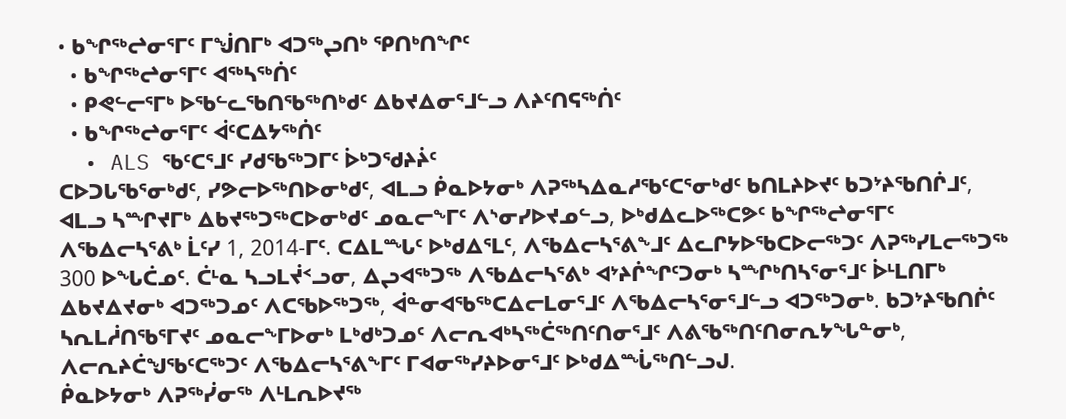• ᑲᖏᖅᖠᓂᕐᒥᑦ ᒥᖒᑎᒥᒃ ᐊᑐᖅᖢᑎᒃ ᕿᑎᒃᑎᖏᑦ
  • ᑲᖏᖅᖠᓂᕐᒥᑦ ᐊᖅᓴᖅᑏᑦ
  • ᑭᕙᓪᓕᕐᒥᒃ ᐅᖃᓪᓚᖃᑎᖃᖅᑎᒃᑯᑦ ᐃᑲᔪᐃᓂᕐᒧᓪᓗ ᐱᔨᑦᑎᕋᖅᑏᑦ
  • ᑲᖏᖅᖠᓂᕐᒥᑦ ᐋᑦᑕᐃᔭᖅᑏᑦ
  • ALS ᖃᑦᑕᕐᒧᑦ ᓯᑯᖃᖅᑐᒥᑦ ᐆᒃᑐᖁᔨᔩᑦ
ᑕᐅᑐᒐᖃᕐᓂᒃᑯᑦ, ᓯᕗᓕᐅᖅᑎᐅᓂᒃᑯᑦ, ᐊᒪᓗ ᑮᓇᐅᔭᓂᒃ ᐱᕈᖅᓴᐃᓇᓱᖃᑦᑕᕐᓂᒃᑯᑦ ᑲᑎᒪᔨᐅᔪᑦ ᑲᑐᔾᔨᖃᑎᒌᒧᑦ, ᐊᒪᓗ ᓴᙱᔪᒥᒃ ᐃᑲᔪᖅᑐᖅᑕᐅᓂᒃᑯᑦ ᓄᓇᓕᖕᒥᑦ ᐱᔅᓂᓯᐅᔪᓄᓪᓗ, ᐅᒃᑯᐃᓚᐅᖅᑕᕗᑦ ᑲᖏᖅᖠᓂᕐᒥᑦ ᐱᖃᐃᓕᓴᕐᕕᒃ ᒫᑦᓯ 1, 2014-ᒥᑦ. ᑕᐃᒪᙵᑦ ᐅᒃᑯᐃᕐᒪᑦ, ᐱᖃᐃᓕᓴᕐᕕᖕᒧᑦ ᐃᓚᒋᔭᐅᖃᑕᐅᓕᖅᑐᑦ ᐱᕈᖅᓯᒪᓕᖅᑐᖅ 300 ᐅᖓᑖᓄᑦ. ᑖᒻᓇ ᓴᓗᒪᔫᑉᓗᓂ, ᐃᖢᐊᖅᑐᖅ ᐱᖃᐃᓕᓴᕐᕕᒃ ᐊᔾᔨᒌᖏᑦᑐᓂᒃ ᓴᙱᒃᑎᓴᕐᓂᕐᒧᑦ ᐆᒻᒪᑎᒥᒃ ᐃᑲᔪᐃᔪᓂᒃ ᐊᑐᖅᑐᓄᑦ ᐱᑕᖃᐅᖅᑐᖅ, ᐋᓐᓂᐊᖃᖅᑕᐃᓕᒪᓂᕐᒧᑦ ᐱᖃᐃᓕᓴᕐᓂᕐᒧᓪᓗ ᐊᑐᖅᑐᓂᒃ. ᑲᑐᔾᔨᖃᑎᒌᑦ ᓴᕆᒪᓲᑎᖃᕐᒥᔪᑦ ᓄᓇᓕᖕᒥᐅᓂᒃ ᒪᒃᑯᒃᑐᓄᑦ ᐱᓕᕆᐊᒃᓴᖅᑖᖅᑎᑦᑎᓂᕐᒧᑦ ᐱᕕᖃᖅᑎᑦᑎᓂᕆᔭᖓᓐᓂᒃ, ᐱᓕᕆᔨᑖᖑᖃᑦᑕᖅᑐᑦ ᐱᖃᐃᓕᓴᕐᕕᖕᒥᑦ ᒥᐊᓂᖅᓯᔨᐅᓂᕐᒧᑦ ᐅᒃᑯᐃᙶᖅᑎᓪᓗᒍ.
ᑮᓇᐅᔭᓂᒃ ᐱᕈᖅᓰᓂᖅ ᐱᒻᒪᕆᐅᔪᖅ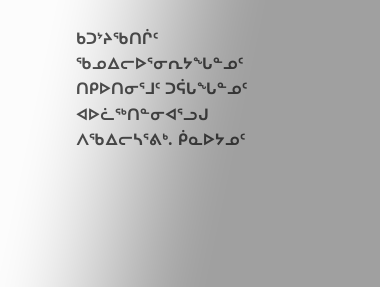ᑲᑐᔾᔨᖃᑎᒌᑦ ᖃᓄᐃᓕᐅᕐᓂᕆᔭᖓᓐᓄᑦ ᑎᑭᐅᑎᓂᕐᒧᑦ ᑐᕌᒐᖓᓐᓄᑦ ᐊᐅᓛᖅᑎᓐᓂᐊᕐᓗᒍ ᐱᖃᐃᓕᓴᕐᕕᒃ. ᑮᓇᐅᔭᓄᑦ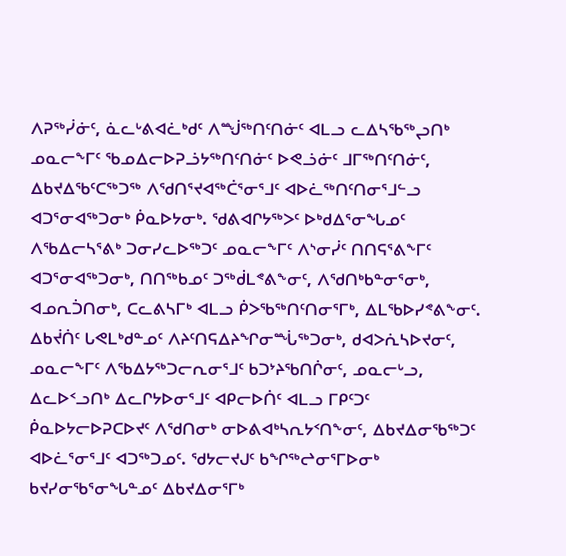ᐱᕈᖅᓰᓃᑦ, ᓈᓚᒡᕕᐊᓛᒃᑯᑦ ᐱᙴᖅᑎᑦᑎᓃᑦ ᐊᒪᓗ ᓚᐃᓴᖃᖅᖢᑎᒃ ᓄᓇᓕᖕᒥᑦ ᖃᓄᐃᓕᐅᕈᓘᔭᖅᑎᑦᑎᓃᑦ ᐅᕙᓘᓃᑦ ᒧᒥᖅᑎᑦᑎᓃᑦ, ᐃᑲᔪᐃᖃᑦᑕᖅᑐᖅ ᐱᖁᑎᕐᔪᐊᖅᑖᕐᓂᕐᒧᑦ ᐊᐅᓛᖅᑎᑦᑎᓂᕐᒧᓪᓗ ᐊᑐᕐᓂᐊᖅᑐᓂᒃ ᑮᓇᐅᔭᓂᒃ. ᖁᕕᐊᒋᔭᖅᐳᑦ ᐅᒃᑯᐃᕐᓂᖓᓄᑦ ᐱᖃᐃᓕᓴᕐᕕᒃ ᑐᓂᓯᓚᐅᖅᑐᑦ ᓄᓇᓕᖕᒥᑦ ᐱᔅᓂᓰᑦ ᑎᑎᕋᕐᕕᖕᒥᑦ ᐊᑐᕐᓂᐊᖅᑐᓂᒃ, ᑎᑎᖅᑲᓄᑦ ᑐᖅᑰᒪᕝᕕᖕᓂᑦ, ᐱᖁᑎᒃᑲᓐᓂᕐᓂᒃ, ᐊᓄᕆᑑᑎᓂᒃ, ᑕᓚᕕᓴᒥᒃ ᐊᒪᓗ ᑮᐳᖃᖅᑎᑦᑎᓂᕐᒥᒃ, ᐃᒪᖃᐅᓯᕝᕕᖕᓂᑦ. ᐃᑲᔫᑏᑦ ᒐᕙᒪᒃᑯᓐᓄᑦ ᐱᔨᑦᑎᕋᐃᔨᖏᓂᙶᖅᑐᓂᒃ, ᑯᐊᐳᕇᓴᐅᔪᓂᑦ, ᓄᓇᓕᖕᒥᑦ ᐱᖃᐃᔭᖅᑐᓕᕆᓂᕐᒧᑦ ᑲᑐᔾᔨᖃᑎᒌᓂᑦ, ᓄᓇᓕᒡᓗ, ᐃᓚᐅᑉᓗᑎᒃ ᐃᓚᒋᔭᐅᓂᕐᒧᑦ ᐊᑭᓕᐅᑏᑦ ᐊᒪᓗ ᒥᑭᑦᑐᑦ ᑮᓇᐅᔭᓕᐅᕈᑕᐅᔪᑦ ᐱᖁᑎᓂᒃ ᓂᐅᕕᐊᒃᓴᕆᔭᑉᑎᖕᓂᑦ, ᐃᑲᔪᐃᓂᖃᖅᑐᑦ ᐊᐅᓛᕐᓂᕐᒧᑦ ᐊᑐᖅᑐᓄᑦ. ᖁᔭᓕᔪᒍᑦ ᑲᖏᖅᖠᓂᕐᒥᐅᓂᒃ ᑲᔪᓯᓂᖃᕐᓂᖓᓐᓄᑦ ᐃᑲᔪᐃᓂᕐᒥᒃ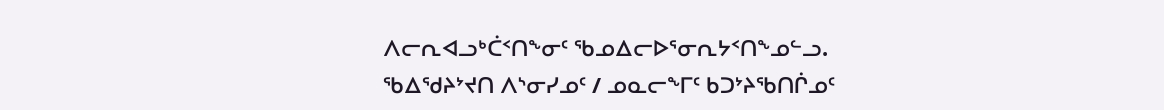ᐱᓕᕆᐊᓗᒃᑖᑉᑎᖕᓂᑦ ᖃᓄᐃᓕᐅᕐᓂᕆᔭᑉᑎᖕᓄᓪᓗ.
ᖃᐃᖁᔨᔾᔪᑎ ᐱᔅᓂᓯᓄᑦ / ᓄᓇᓕᖕᒥᑦ ᑲᑐᔾᔨᖃᑎᒌᓄᑦ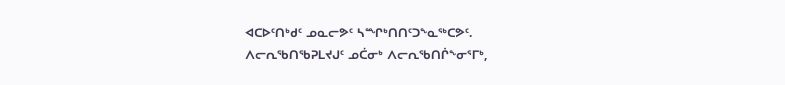ᐊᑕᐅᑦᑎᒃᑯᑦ ᓄᓇᓕᕗᑦ ᓴᙱᒃᑎᑎᑦᑐᖕᓇᖅᑕᕗᑦ. ᐱᓕᕆᖃᑎᖃᕈᒪᔪᒍᑦ ᓄᑖᓂᒃ ᐱᓕᕆᖃᑎᒌᖕᓂᕐᒥᒃ,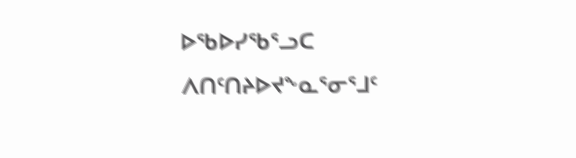ᐅᖃᐅᓯᖃᕐᓗᑕ ᐱᑎᑦᑎᔨᐅᔪᖕᓇᕐᓂᕐᒧᑦ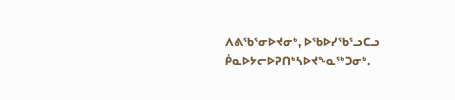ᐱᕕᖃᕐᓂᐅᔪᓂᒃ, ᐅᖃᐅᓯᖃᕐᓗᑕᓗ ᑮᓇᐅᔭᓕᐅᕈᑎᒃᓴᐅᔪᖕᓇᖅᑐᓂᒃ.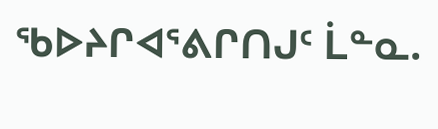ᖃᐅᔨᒋᐊᕐᕕᒋᑎᒍᑦ ᒫᓐᓇ.